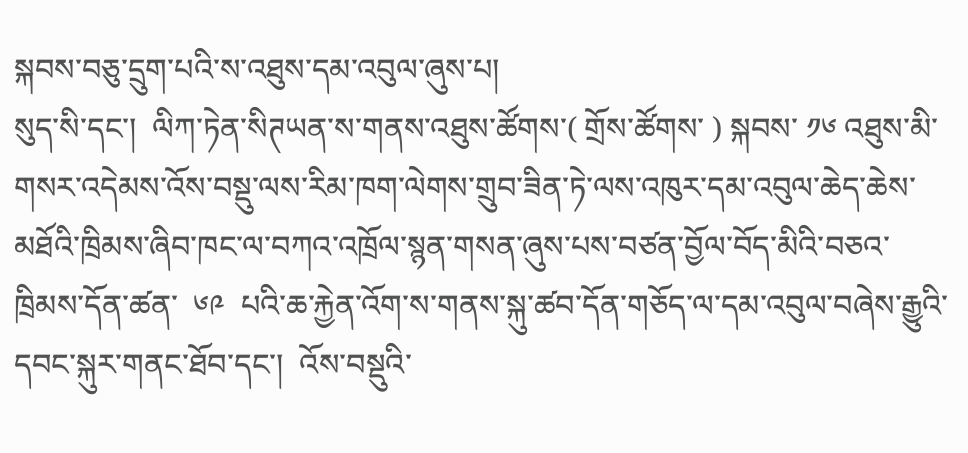སྐབས་བཅུ་དྲུག་པའི་ས་འཐུས་དམ་འབུལ་ཞུས་པ།
སུད་སི་དང་།  ལིཀ་ཏེན་སིཊཡན་ས་གནས་འཐུས་ཚོགས་( གྲོས་ཚོགས་ ) སྐབས་ ༡༦ འཐུས་མི་གསར་འདེམས་འོས་བསྡུ་ལས་རིམ་ཁག་ལེགས་གྲུབ་ཟིན་ཏེ་ལས་འཁུར་དམ་འབུལ་ཆེད་ཆེས་མཐོའི་ཁྲིམས་ཞིབ་ཁང་ལ་བཀའ་འཁྲོལ་སྙན་གསན་ཞུས་པས་བཙན་བྱོལ་བོད་མིའི་བཅའ་ཁྲིམས་དོན་ཚན་  ༦༩  པའི་ཆ་རྐྱེན་འོག་ས་གནས་སྐུ་ཚབ་དོན་གཅོད་ལ་དམ་འབུལ་བཞེས་རྒྱུའི་དབང་སྐུར་གནང་ཐོབ་དང་།  འོས་བསྡུའི་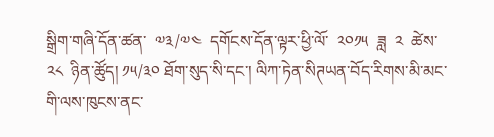སྒྲིག་གཞི་དོན་ཚན་  ༧༣/༧༤  དགོངས་དོན་ལྟར་ཕྱི་ལོ་  ༢༠༡༥  ཟླ  ༢  ཚེས་  ༢༨  ཉིན་ཚོུད། ༡༥/༣༠ ཐོག་སུད་སི་དང་། ལིཀ་ཏེན་སིཊཡན་བོད་རིགས་མི་མང་གི་ལས་ཁུངས་ནང་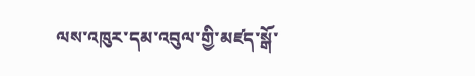ལས་འཁུར་དམ་འབུལ་གྱི་མཛད་སྒོ་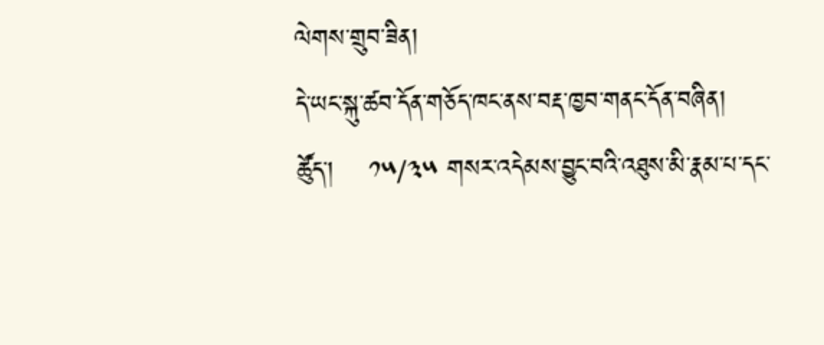ལེགས་གྲུབ་ཟིན།
དེ་ཡང་སྐུ་ཚབ་དོན་གཅོད་ཁང་ནས་བརྡ་ཁྱབ་གནང་དོན་བཞིན།
ཚོུད་།    ༡༥/༣༥ གསར་འདེམས་བྱུང་བའི་འཐུས་མི་རྣམ་པ་དང་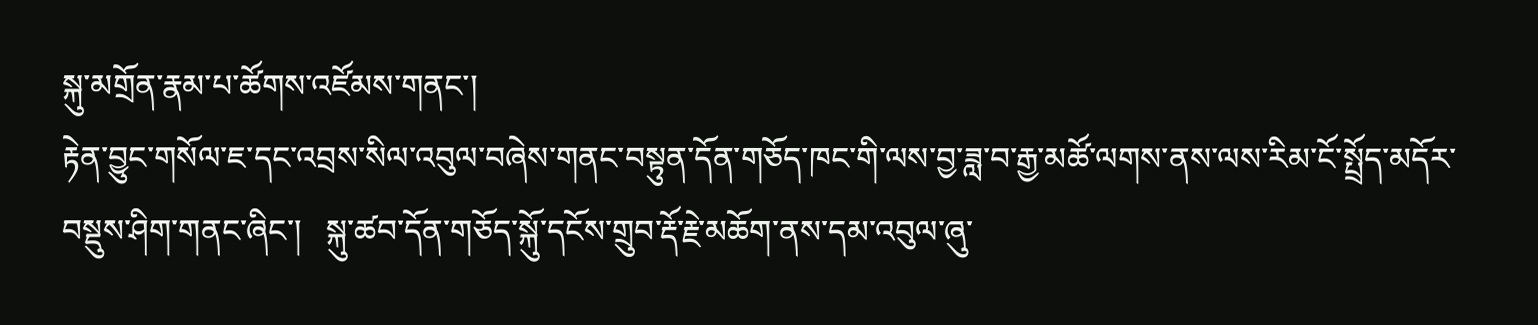སྐུ་མགྲོན་རྣམ་པ་ཚོགས་འཛོམས་གནང་།
རྟེན་བྱུང་གསོལ་ཇ་དང་འབྲས་སིལ་འབུལ་བཞེས་གནང་བསྟུན་དོན་གཅོད་ཁང་གི་ལས་བྱ་ཟླ་བ་རྒྱ་མཚོ་ལགས་ནས་ལས་རིམ་ངོ་སྤྲོད་མདོར་བསྡུས་ཤིག་གནང་ཞིང་།   སྐུ་ཚབ་དོན་གཅོད་སྐོུ་དངོས་གྲུབ་རྡོ་རྗེ་མཆོག་ནས་དམ་འབུལ་ཞུ་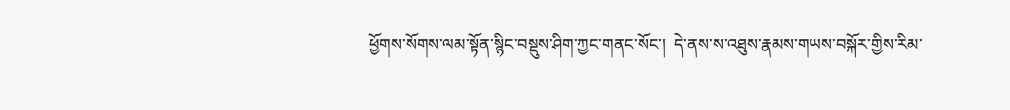ཕྱོགས་སོགས་ལམ་སྟོན་སྙིང་བསྡུས་ཤིག་ཀྱང་གནང་སོང་།  དེ་ནས་ས་འཐུས་རྣམས་གཡས་བསྐོར་གྱིས་རིམ་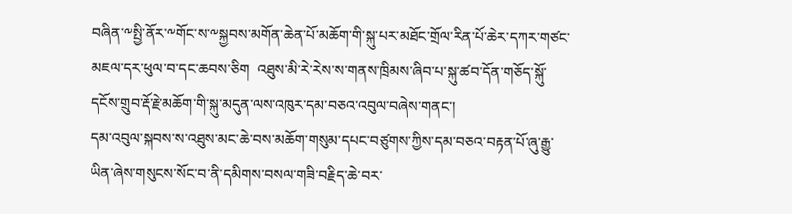བཞིན་༸སྤྱི་ནོར་༸གོང་ས་༸སྐྱབས་མགོན་ཆེན་པོ་མཆོག་གི་སྐུ་པར་མཐོང་གྲོལ་རིན་པོ་ཆེར་དཀར་གཙང་མཇལ་དར་ཕུལ་བ་དང་ཆབས་ཅིག  འཐུས་མི་རེ་རེས་ས་གནས་ཁྲིམས་ཞིབ་པ་སྐུ་ཚབ་དོན་གཅོད་སྐོུ་དངོས་གྲུབ་རྡོ་རྗེ་མཆོག་གི་སྐུ་མདུན་ལས་འཁུར་དམ་བཅའ་འབུལ་བཞེས་གནང་།
དམ་འབུལ་སྐབས་ས་འཐུས་མང་ཆེ་བས་མཆོག་གསུམ་དཔང་བཙུགས་ཀྱིས་དམ་བཅའ་བརྟན་པོ་ཞུ་རྒྱུ་ཡིན་ཞེས་གསུངས་སོང་བ་ནི་དམིགས་བསལ་གཟི་བརྗིད་ཆེ་བར་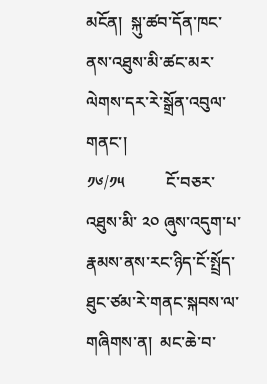མངོན།  སྐུ་ཚབ་དོན་ཁང་ནས་འཐུས་མི་ཚང་མར་ལེགས་དར་རེ་སྒྲོན་འབུལ་གནང་།
༡༦/༡༥          ངོ་བཅར་འཐུས་མི་ ༢༠ ཞུས་འདུག་པ་རྣམས་ནས་རང་ཉིད་ངོ་སྤྲོད་ཐུང་ཙམ་རེ་གནང་སྐབས་ལ་གཞིགས་ན།  མང་ཆེ་བ་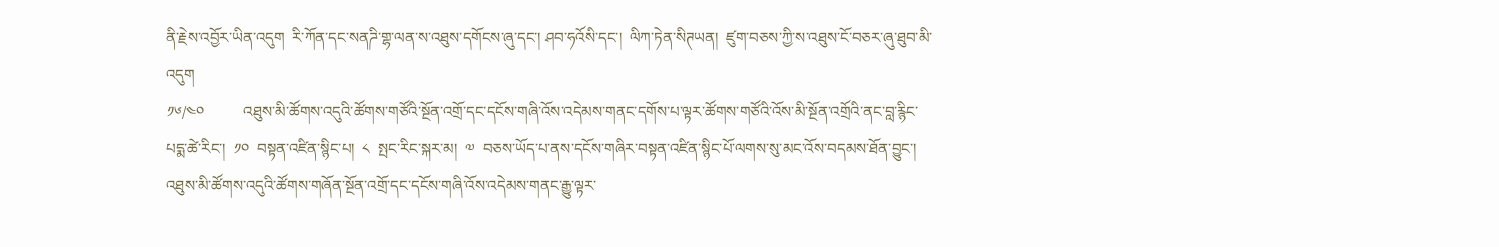ནི་རྗེས་འབྱོར་ཡིན་འདུག  རི་ཀོན་དང་སནཌི་གྷ་ལན་ས་འཐུས་དགོངས་ཞུ་དང་། ཤབ་ཧའོསི་དང་།  ལིཀ་ཏེན་སིཊཡན།  ཛུག་བཅས་ཀྱི་ས་འཐུས་ངོ་བཅར་ཞུ་ཐུབ་མི་འདུག
༡༦/༤༠          འཐུས་མི་ཚོགས་འདུའི་ཚོགས་གཙོའི་སྔོན་འགྲོ་དང་དངོས་གཞི་འོས་འདེམས་གནང་དགོས་པ་ལྟར་ཚོགས་གཙོའི་འོས་མི་སྔོན་འགྲོའི་ནང་བླ་རྙིང་པདྨ་ཚེ་རིང་།  ༡༠  བསྟན་འཛིན་སྙིང་པ།  ༨  སྤང་རིང་སྐར་མ།  ༧  བཅས་ཡོད་པ་ནས་དངོས་གཞིར་བསྟན་འཛིན་སྙིང་པོ་ལགས་སུ་མང་འོས་བདམས་ཐོན་བྱུང་།
འཐུས་མི་ཚོགས་འདུའི་ཚོགས་གཞོན་སྔོན་འགྲོ་དང་དངོས་གཞི་འོས་འདེམས་གནང་རྒྱུ་ལྟར་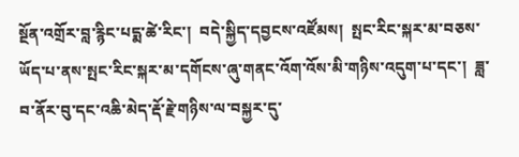སྔོན་འགྲོར་བླ་རྙིང་པདྨ་ཚེ་རིང་།  བདེ་སྐྱིད་དབྱངས་འཛོམས།  སྤང་རིང་སྐར་མ་བཅས་ཡོད་པ་ནས་སྤང་རིང་སྐར་མ་དགོངས་ཞུ་གནང་འོག་འོས་མི་གཉིས་འདུག་པ་དང་།  ཟླ་བ་ནོར་བུ་དང་འཆི་མེད་རྡོ་རྗེ་གཉིས་ལ་བསྐྱར་དུ་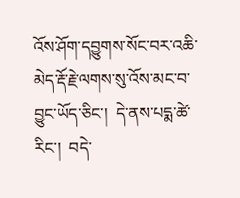འོས་ཤོག་དབྱུགས་སོང་བར་འཆི་མེད་རྡོ་རྗེ་ལགས་སུ་འོས་མང་བ་བྱུང་ཡོད་ཅིང་།  དེ་ནས་པདྨ་ཚེ་རིང་།  བདེ་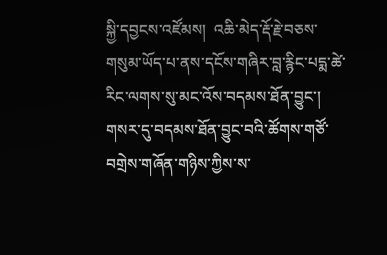སྐྱི་དབྱངས་འཛོམས།  འཆི་མེད་རྡོ་རྗེ་བཅས་གསུམ་ཡོད་པ་ནས་དངོས་གཞིར་བླ་རྙིང་པདྨ་ཚེ་རིང་ལགས་སུ་མང་འོས་བདམས་ཐོན་བྱུང་།   གསར་དུ་བདམས་ཐོན་བྱུང་བའི་ཚོགས་གཙོ་བགྲེས་གཞོན་གཉིས་ཀྱིས་ས་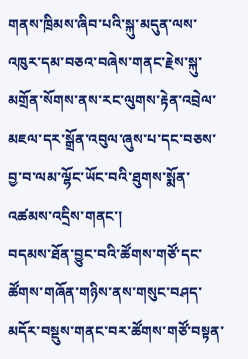གནས་ཁྲིམས་ཞིབ་པའི་སྐུ་མདུན་ལས་འཁུར་དམ་བཅའ་བཞེས་གནང་རྗེས་སྐུ་མགྲོན་སོགས་ནས་རང་ལུགས་རྟེན་འབྲེལ་མཇལ་དར་སྒྲོན་འབུལ་ཞུས་པ་དང་བཅས་བྱ་བ་ལམ་ལྷོང་ཡོང་བའི་ཐུགས་སྨོན་འཚམས་འདྲིས་གནང་།
བདམས་ཐོན་བྱུང་བའི་ཚོགས་གཙོ་དང་ཚོགས་གཞོན་གཉིས་ནས་གསུང་བཤད་མདོར་བསྡུས་གནང་བར་ཚོགས་གཙོ་བསྟན་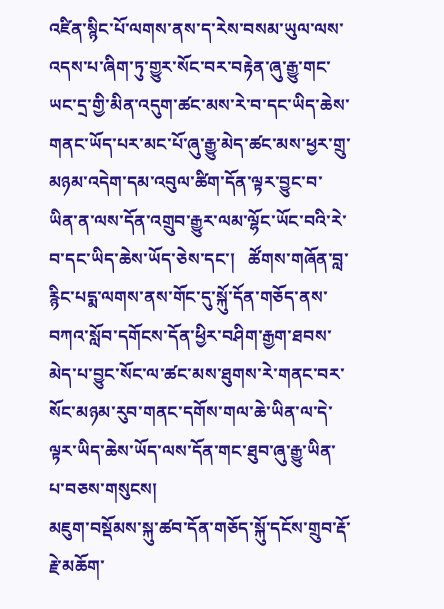འཛིན་སྙིང་པོ་ལགས་ནས་ད་རེས་བསམ་ཡུལ་ལས་འདས་པ་ཞིག་ཏུ་གྱུར་སོང་བར་བརྟེན་ཞུ་རྒྱུ་གང་ཡང་དྲ་གྱི་མིན་འདུག་ཚང་མས་རེ་བ་དང་ཡིད་ཆེས་གནང་ཡོད་པར་མང་པོ་ཞུ་རྒྱུ་མེད་ཚང་མས་ཕྱར་གྲུ་མཉམ་འདེག་དམ་འབུལ་ཚིག་དོན་ལྟར་བྱུང་བ་ཡིན་ན་ལས་དོན་འགྲུབ་རྒྱུར་ལམ་ལྷོང་ཡོང་བའི་རེ་བ་དང་ཡིད་ཆེས་ཡོད་ཅེས་དང་།   ཚོགས་གཞོན་བླ་རྙིང་པདྨ་ལགས་ནས་གོང་དུ་སྐོུ་དོན་གཅོད་ནས་བཀའ་སློབ་དགོངས་དོན་ཕྱིར་བཤིག་རྒྱག་ཐབས་མེད་པ་བྱུང་སོང་ལ་ཚང་མས་ཐུགས་རེ་གནང་བར་སོང་མཉམ་རུབ་གནང་དགོས་གལ་ཆེ་ཡིན་ལ་དེ་ལྟར་ཡིད་ཆེས་ཡོད་ལས་དོན་གང་ཐུབ་ཞུ་རྒྱུ་ཡིན་པ་བཅས་གསུངས།
མཇུག་བསྡོམས་སྐུ་ཚབ་དོན་གཅོད་སྐོུ་དངོས་གྲུབ་རྡོ་རྗེ་མཆོག་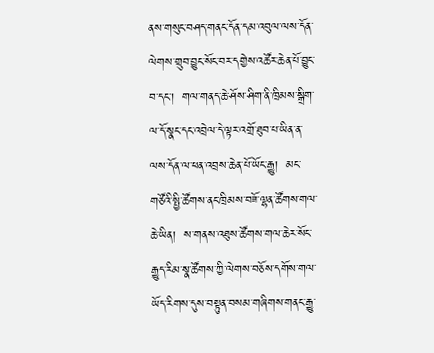ནས་གསུང་བཤད་གནང་དོན་དམ་འབུལ་ལས་དོན་ལེགས་གྲུབ་བྱུང་སོང་བར་དགྱེས་འཚོར་ཆེན་པོ་བྱུང་བ་དང་།  གལ་གནད་ཆེ་ཤོས་ཤིག་ནི་ཁྲིམས་སྒྲིག་ལ་དོ་སྣང་དང་འབྲེལ་དེ་ལྟར་འགྲོ་ཐུབ་པ་ཡིན་ན་ལས་དོན་ལ་ཕན་འབྲས་ཆེན་པོ་ཡོང་རྒྱུ།  མང་གཙོའི་སྤྱི་ཚོགས་ནང་ཁྲིམས་བཟོ་ལྷན་ཚོགས་གལ་ཆེ་ཡིན།  ས་གནས་འཐུས་ཚོགས་གལ་ཆེར་སོང་རྒྱུད་རིམ་སྣ་ཚོགས་ཀྱི་ལེགས་བཅོས་དགོས་གལ་ཡོད་རིགས་དུས་བསྟུན་བསམ་གཞིགས་གནང་རྒྱུ་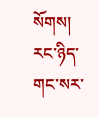སོགས།  རང་ཉིད་གང་སར་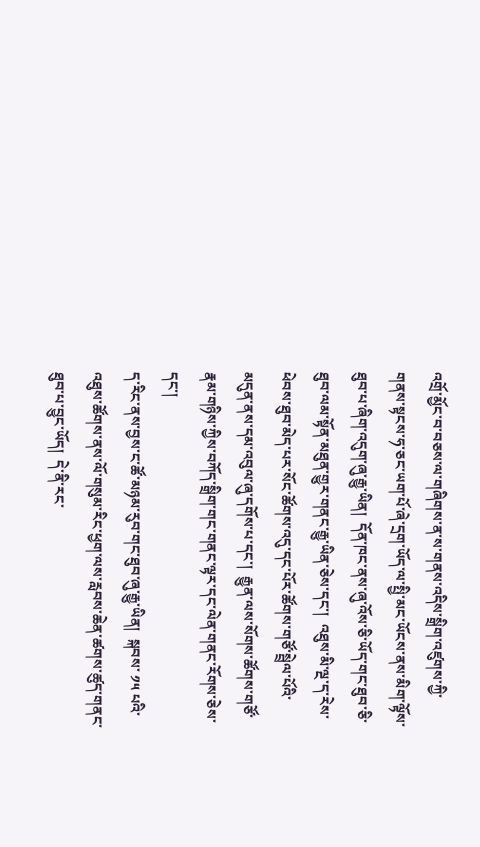འགྲོ་མྱོང་བ་བཅས་ལ་གཞིགས་ན་ས་གནས་འདིས་སྒྲིག་འཛུགས་ཀྱི་གནས་སྟངས་ཧ་ཅང་ཡག་པོ་ཞེ་དྲག་ཡོད་ལ་སྤྱི་མང་ཡོངས་ནས་མིག་ལྟོས་ཐུབ་པ་ཞིག་འདུག་ཞུ་རྒྱུ་ཡིན།  དོན་ཁང་ནས་ཞུ་འོས་ཅི་ཡོད་གང་ཐུབ་ཅི་ཐུབ་ལམ་སྟོན་མཐུན་གྱུར་གནང་རྒྱུ་ཡིན་ཅེས་དང་།  འཐུས་མི་ལྔ་ད་རེས་ཕེབས་ཐུབ་མེད་པར་སོང་ཚོགས་འདུ་དང་པོར་ཚོགས་གཙོ་སྦྲེལ་པོའི་མདུན་ནས་དམ་འབུལ་ཞུ་དགོས་པ་དང་།  རྒྱུན་ལས་སོགས་ཚོགས་གཙོ་རྣམ་གཉིས་ཀྱིས་བཀོད་སྒྲིག་གང་གནང་ལྟར་དང་ལེན་གནང་རོགས་ཅེས་དང་།
ད་རིང་ནས་བྱས་ང་ཚོ་མཉམ་རུབ་གང་ཐུབ་ཞུ་རྒྱུ་ཡིན།  སྐབས་ ༡༥ པའི་འཐུས་ཚོགས་ནས་ལོ་གསུམ་རིང་ཕྱག་ལས་རླབས་ཆེན་ཚགས་ཚུད་གནང་ཐུབ་པ་བྱུང་ཡོད།  དེ་ནི་རང་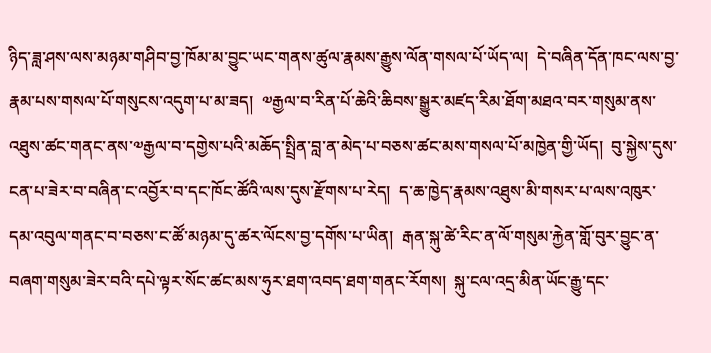ཉིད་ཟླ་ཤས་ལས་མཉམ་གཤིབ་བྱ་ཁོམ་མ་བྱུང་ཡང་གནས་ཚུལ་རྣམས་རྒྱུས་ལོན་གསལ་པོ་ཡོད་ལ།  དེ་བཞིན་དོན་ཁང་ལས་བྱ་རྣམ་པས་གསལ་པོ་གསུངས་འདུག་པ་མ་ཟད།  ༧རྒྱལ་བ་རིན་པོ་ཆེའི་ཆིབས་སྒྱུར་མཛད་རིམ་ཐོག་མཐའ་བར་གསུམ་ནས་འཐུས་ཚང་གནང་ནས་༧རྒྱལ་བ་དགྱེས་པའི་མཆོད་སྤྲིན་བླ་ན་མེད་པ་བཅས་ཚང་མས་གསལ་པོ་མཁྱེན་གྱི་ཡོད།  བུ་སྐྱེས་དུས་ངན་པ་ཟེར་བ་བཞིན་ང་འབྱོར་བ་དང་ཁོང་ཚོའི་ལས་དུས་རྫོགས་པ་རེད།  ད་ཆ་ཁྱེད་རྣམས་འཐུས་མི་གསར་པ་ལས་འཁུར་དམ་འབུལ་གནང་བ་བཅས་ང་ཚོ་མཉམ་དུ་ཚར་ལོངས་བྱ་དགོས་པ་ཡིན།  རྒན་སྐུ་ཚེ་རིང་ན་ལོ་གསུམ་རྐྱེན་གློ་བུར་བྱུང་ན་བཞག་གསུམ་ཟེར་བའི་དཔེ་ལྟར་སོང་ཚང་མས་ཧུར་ཐག་འབད་ཐག་གནང་རོགས།  སྐུ་ངལ་འདྲ་མིན་ཡོང་རྒྱུ་དང་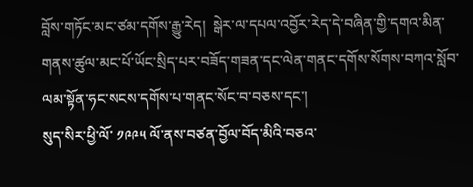བློས་གཏོང་མང་ཙམ་དགོས་རྒྱུ་རེད།  སྒེར་ལ་དཔལ་འབྱོར་རེད་དེ་བཞིན་གྱི་དགའ་མིན་གནས་ཚུལ་མང་པོ་ཡོང་སྲིད་པར་བཟོད་གཟན་དང་ལེན་གནང་དགོས་སོགས་བཀའ་སློབ་ལམ་སྟོན་ཧང་སངས་དགོས་པ་གནང་སོང་བ་བཅས་དང་།
སུད་སིར་ཕྱི་ལོ་ ༡༩༩༥ ལོ་ནས་བཙན་བྱོལ་བོད་མིའི་བཅའ་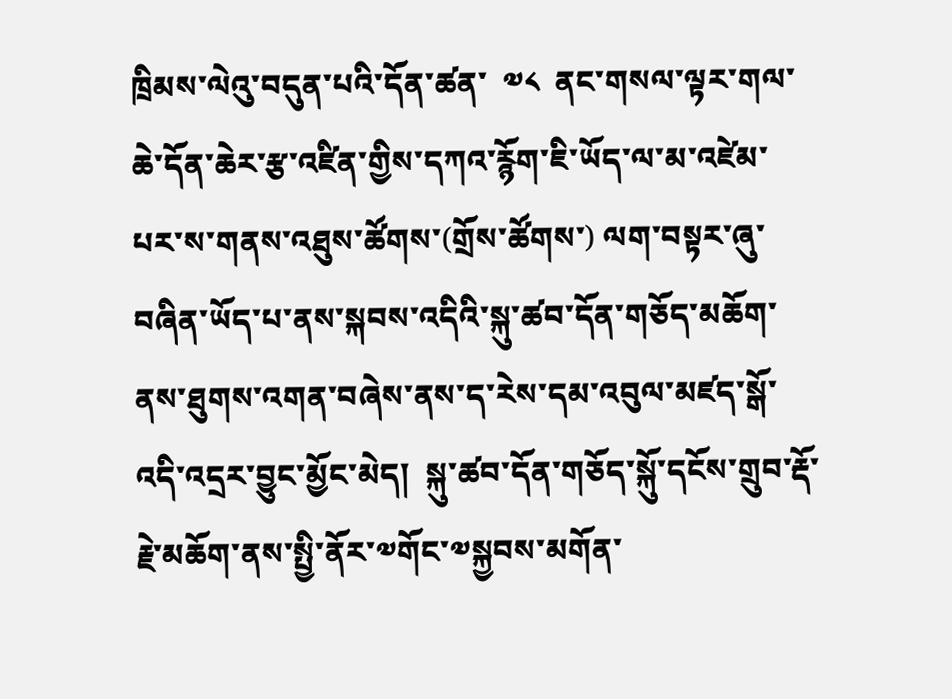ཁྲིམས་ལེའུ་བདུན་པའི་དོན་ཚན་  ༧༨  ནང་གསལ་ལྟར་གལ་ཆེ་དོན་ཆེར་རྩ་འཛིན་གྱིས་དཀའ་རྙོག་ཇི་ཡོད་ལ་མ་འཛེམ་པར་ས་གནས་འཐུས་ཚོགས་(གྲོས་ཚོགས་) ལག་བསྟར་ཞུ་བཞིན་ཡོད་པ་ནས་སྐབས་འདིའི་སྐུ་ཚབ་དོན་གཅོད་མཆོག་ནས་ཐུགས་འགན་བཞེས་ནས་ད་རེས་དམ་འབུལ་མཛད་སྒོ་འདི་འདྲར་བྱུང་མྱོང་མེད།  སྐུ་ཚབ་དོན་གཅོད་སྐོུ་དངོས་གྲུབ་རྡོ་རྗེ་མཆོག་ནས་སྤྱི་ནོར་༧གོང་༧སྐྱབས་མགོན་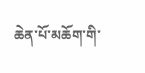ཆེན་པོ་མཆོག་གི་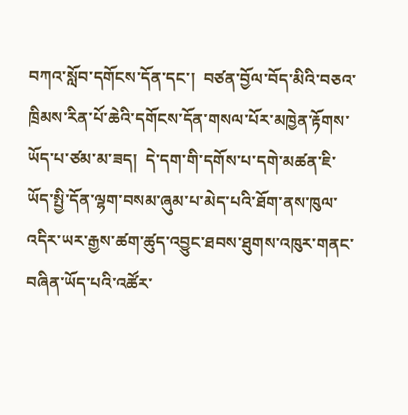བཀའ་སློབ་དགོངས་དོན་དང་།  བཙན་བྱོལ་བོད་མིའི་བཅའ་ཁྲིམས་རིན་པོ་ཆེའི་དགོངས་དོན་གསལ་པོར་མཁྱེན་རྟོགས་ཡོད་པ་ཙམ་མ་ཟད།  དེ་དག་གི་དགོས་པ་དགེ་མཚན་ཇི་ཡོད་སྤྱི་དོན་ལྷག་བསམ་ཞུམ་པ་མེད་པའི་ཐོག་ནས་ཁུལ་འདིར་ཡར་རྒྱས་ཚག་ཚུད་འབྱུང་ཐབས་ཐུགས་འཁུར་གནང་བཞིན་ཡོད་པའི་འཚོར་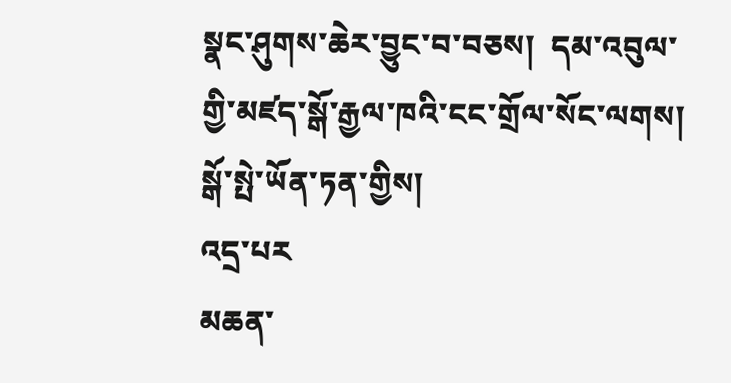སྣང་ཤུགས་ཆེར་བྱུང་བ་བཅས།  དམ་འབུལ་གྱི་མཛད་སྒོ་རྒྱལ་ཁའི་ངང་གྲོལ་སོང་ལགས།  སྒོ་སྤེ་ཡོན་ཏན་གྱིས།
འདྲ་པར
མཆན་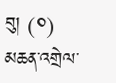བུ། (༠)
མཆན་འགྲེལ་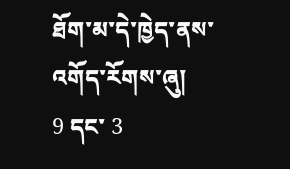ཐོག་མ་དེ་ཁྱེད་ནས་འགོད་རོགས་ཞུ།
9 དང་ 3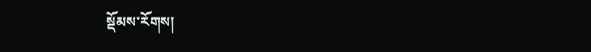སྡོམས་རོགས།